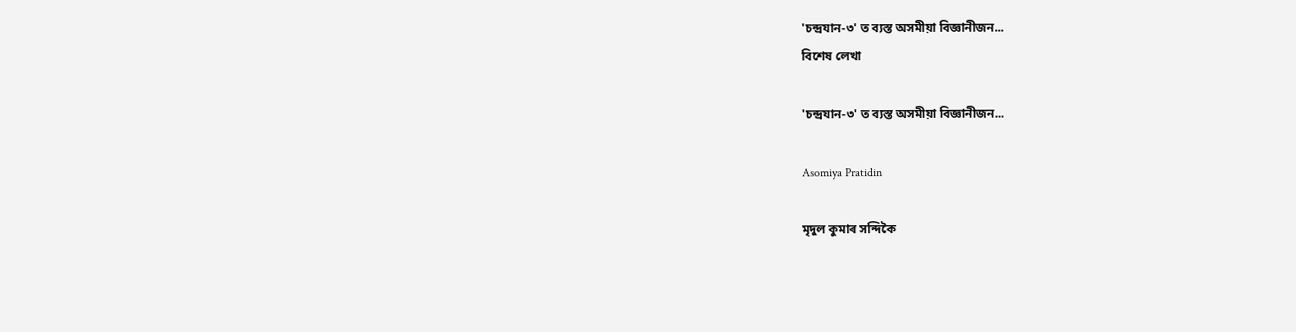'চন্দ্ৰযান-৩' ত ব্যস্ত অসমীয়া বিজ্ঞানীজন...
বিশেষ লেখা

'চন্দ্ৰযান-৩' ত ব্যস্ত অসমীয়া বিজ্ঞানীজন...

Asomiya Pratidin

মৃদুল কুমাৰ সন্দিকৈ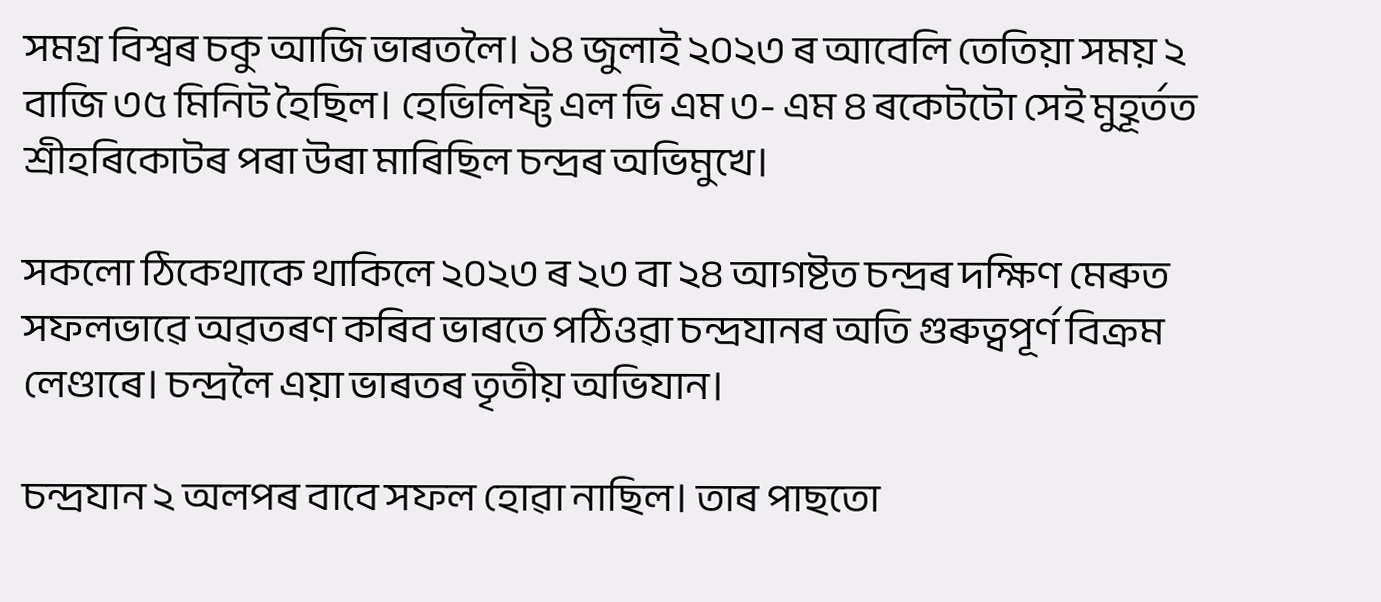সমগ্ৰ বিশ্বৰ চকু আজি ভাৰতলৈ। ১৪ জুলাই ২০২৩ ৰ আবেলি তেতিয়া সময় ২ বাজি ৩৫ মিনিট হৈছিল। হেভিলিফ্ট এল ভি এম ৩- এম ৪ ৰকেটটো সেই মুহূৰ্তত শ্ৰীহৰিকোটৰ পৰা উৰা মাৰিছিল চন্দ্ৰৰ অভিমুখে।

সকলো ঠিকেথাকে থাকিলে ২০২৩ ৰ ২৩ বা ২৪ আগষ্টত চন্দ্ৰৰ দক্ষিণ মেৰুত সফলভাৱে অৱতৰণ কৰিব ভাৰতে পঠিওৱা চন্দ্ৰযানৰ অতি গুৰুত্বপূৰ্ণ বিক্ৰম লেণ্ডাৰে। চন্দ্ৰলৈ এয়া ভাৰতৰ তৃতীয় অভিযান।

চন্দ্ৰযান ২ অলপৰ বাবে সফল হোৱা নাছিল। তাৰ পাছতো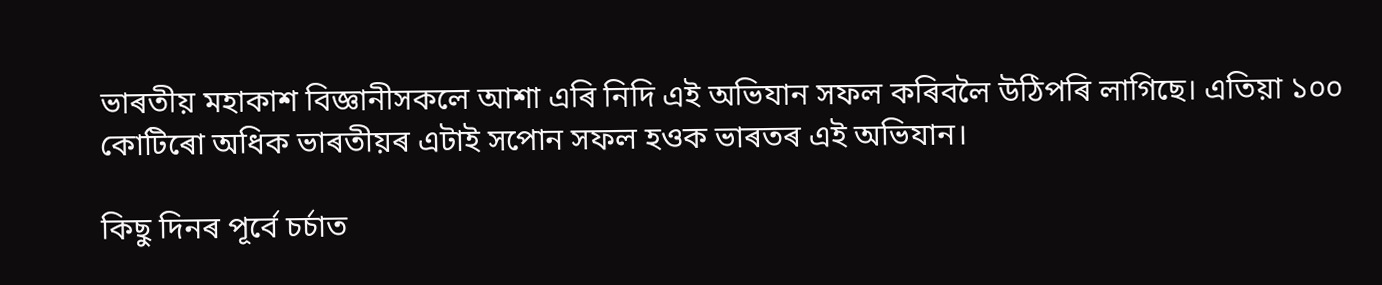ভাৰতীয় মহাকাশ বিজ্ঞানীসকলে আশা এৰি নিদি এই অভিযান সফল কৰিবলৈ উঠিপৰি লাগিছে। এতিয়া ১০০ কোটিৰো অধিক ভাৰতীয়ৰ এটাই সপোন সফল হওক ভাৰতৰ এই অভিযান।

কিছু দিনৰ পূৰ্বে চৰ্চাত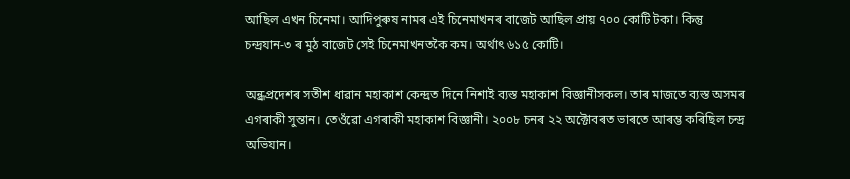আছিল এখন চিনেমা। আদিপুৰুষ নামৰ এই চিনেমাখনৰ বাজেট আছিল প্ৰায় ৭০০ কোটি টকা। কিন্তু চন্দ্ৰযান-৩ ৰ মুঠ বাজেট সেই চিনেমাখনতকৈ কম। অৰ্থাৎ ৬১৫ কোটি।

অন্ধ্ৰপ্ৰদেশৰ সতীশ ধাৱান মহাকাশ কেন্দ্ৰত দিনে নিশাই ব্যস্ত মহাকাশ বিজ্ঞানীসকল। তাৰ মাজতে ব্যস্ত অসমৰ এগৰাকী সুন্তান। তেওঁৱো এগৰাকী মহাকাশ বিজ্ঞানী। ২০০৮ চনৰ ২২ অক্টোবৰত ভাৰতে আৰম্ভ কৰিছিল চন্দ্ৰ অভিযান।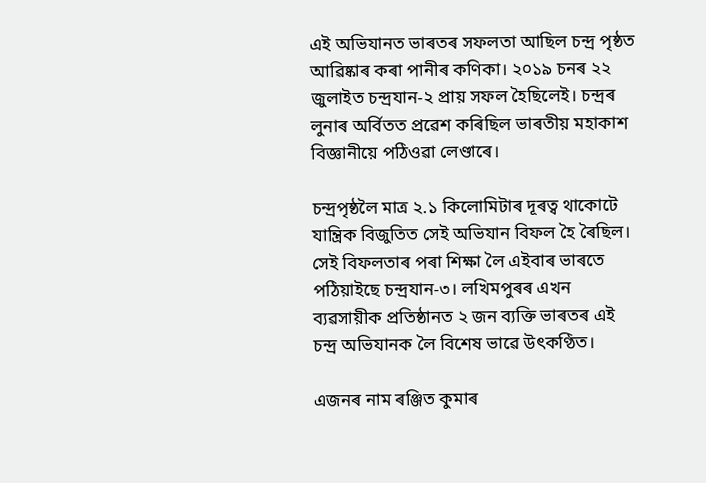এই অভিযানত ভাৰতৰ সফলতা আছিল চন্দ্ৰ পৃষ্ঠত আৱিষ্কাৰ কৰা পানীৰ কণিকা। ২০১৯ চনৰ ২২ জুলাইত চন্দ্ৰযান-২ প্ৰায় সফল হৈছিলেই। চন্দ্ৰৰ লুনাৰ অৰ্বিতত প্ৰৱেশ কৰিছিল ভাৰতীয় মহাকাশ বিজ্ঞানীয়ে পঠিওৱা লেণ্ডাৰে।

চন্দ্ৰপৃষ্ঠলৈ মাত্ৰ ২.১ কিলোমিটাৰ দূৰত্ব থাকোটে যান্ত্ৰিক বিজুতিত সেই অভিযান বিফল হৈ ৰৈছিল। সেই বিফলতাৰ পৰা শিক্ষা লৈ এইবাৰ ভাৰতে পঠিয়াইছে চন্দ্ৰযান-৩। লখিমপুৰৰ এখন ব্যৱসায়ীক প্ৰতিষ্ঠানত ২ জন ব্যক্তি ভাৰতৰ এই চন্দ্ৰ অভিযানক লৈ বিশেষ ভাৱে উৎকণ্ঠিত।

এজনৰ নাম ৰঞ্জিত কুমাৰ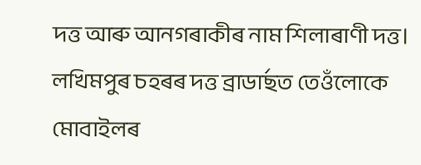দত্ত আৰু আনগৰাকীৰ নাম শিলাৰাণী দত্ত। লখিমপুৰ চহৰৰ দত্ত ব্ৰাডাৰ্ছত তেওঁলোকে মোবাইলৰ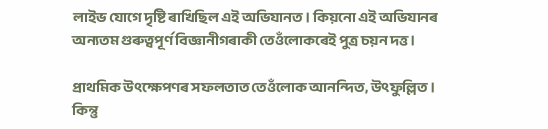লাইভ যোগে দৃষ্টি ৰাখিছিল এই অভিযানত। কিয়নো এই অভিযানৰ অন্যতম গুৰুত্বপূৰ্ণ বিজ্ঞানীগৰাকী তেওঁলোকৰেই পুত্ৰ চয়ন দত্ত।

প্ৰাথমিক উৎক্ষেপণৰ সফলতাত তেওঁলোক আনন্দিত, উৎফুল্লিত। কিন্তু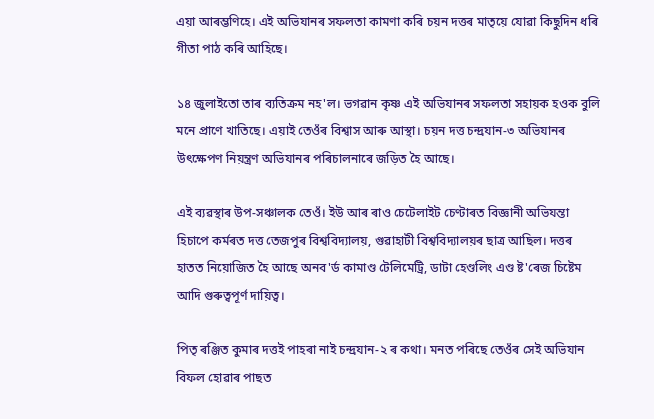এয়া আৰম্ভণিহে। এই অভিযানৰ সফলতা কামণা কৰি চয়ন দত্তৰ মাতৃয়ে যোৱা কিছুদিন ধৰি গীতা পাঠ কৰি আহিছে।

১৪ জুলাইতো তাৰ ব্যতিক্ৰম নহ'ল। ভগৱান কৃষ্ণ এই অভিযানৰ সফলতা সহায়ক হওক বুলি মনে প্ৰাণে খাতিছে। এয়াই তেওঁৰ বিশ্বাস আৰু আস্থা। চয়ন দত্ত চন্দ্ৰযান-৩ অভিযানৰ উৎক্ষেপণ নিয়ন্ত্ৰণ অভিযানৰ পৰিচালনাৰে জড়িত হৈ আছে।

এই ব্যৱস্থাৰ উপ-সঞ্চালক তেওঁ। ইউ আৰ ৰাও চেটেলাইট চেণ্টাৰত বিজ্ঞানী অভিযন্তা হিচাপে কৰ্মৰত দত্ত তেজপুৰ বিশ্ববিদ্যালয়, গুৱাহাটী বিশ্ববিদ্যালয়ৰ ছাত্ৰ আছিল। দত্তৰ হাতত নিয়োজিত হৈ আছে অনব'ৰ্ড কামাণ্ড টেলিমেট্ৰি, ডাটা হেণ্ডলিং এণ্ড ষ্ট'ৰেজ চিষ্টেম আদি গুৰুত্বপূৰ্ণ দায়িত্ব।

পিতৃ ৰঞ্জিত কুমাৰ দত্তই পাহৰা নাই চন্দ্ৰযান-২ ৰ কথা। মনত পৰিছে তেওঁৰ সেই অভিযান বিফল হোৱাৰ পাছত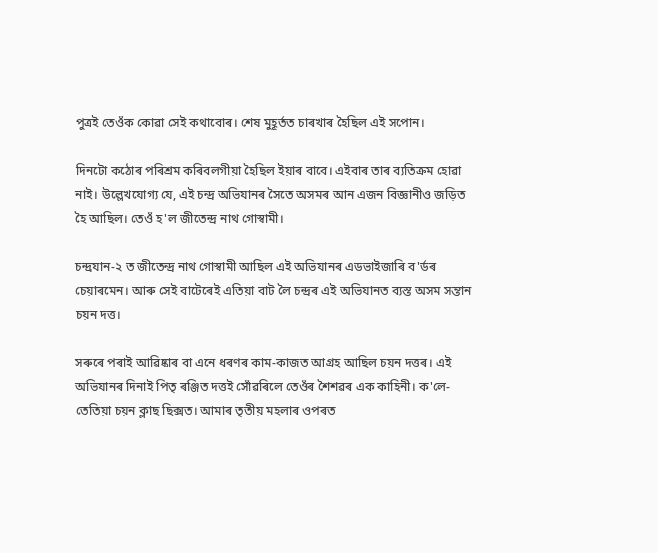পুত্ৰই তেওঁক কোৱা সেই কথাবোৰ। শেষ মুহূৰ্তত চাৰখাৰ হৈছিল এই সপোন।

দিনটো কঠোৰ পৰিশ্ৰম কৰিবলগীয়া হৈছিল ইয়াৰ বাবে। এইবাৰ তাৰ ব্যতিক্ৰম হোৱা নাই। উল্লেখযোগ্য যে, এই চন্দ্ৰ অভিযানৰ সৈতে অসমৰ আন এজন বিজ্ঞানীও জড়িত হৈ আছিল। তেওঁ হ'ল জীতেন্দ্ৰ নাথ গোস্বামী।

চন্দ্ৰযান-২ ত জীতেন্দ্ৰ নাথ গোস্বামী আছিল এই অভিযানৰ এডভাইজাৰি ব'ৰ্ডৰ চেয়াৰমেন। আৰু সেই বাটেৰেই এতিয়া বাট লৈ চন্দ্ৰৰ এই অভিযানত ব্যস্ত অসম সন্তান চয়ন দত্ত।

সৰুৰে পৰাই আৱিষ্কাৰ বা এনে ধৰণৰ কাম-কাজত আগ্ৰহ আছিল চয়ন দত্তৰ। এই অভিযানৰ দিনাই পিতৃ ৰঞ্জিত দত্তই সোঁৱৰিলে তেওঁৰ শৈশৱৰ এক কাহিনী। ক'লে- তেতিয়া চয়ন ক্লাছ ছিক্সত। আমাৰ তৃতীয় মহলাৰ ওপৰত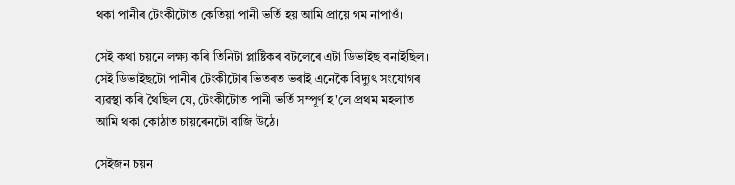থকা পানীৰ টেংকীটোত কেতিয়া পানী ভৰ্তি হয় আমি প্ৰায়ে গম নাপাওঁ।

সেই কথা চয়নে লক্ষ্য কৰি তিনিটা প্লাষ্টিকৰ বটলেৰে এটা ডিভাইছ বনাইছিল। সেই ডিভাইছটো পানীৰ টেংকীটোৰ ভিতৰত ভৰাই এনেকৈ বিদ্যুৎ সংযোগৰ ব্যৱস্থা কৰি থৈছিল যে, টেংকীটোত পানী ভৰ্তি সম্পূৰ্ণ হ'লে প্ৰথম মহলাত আমি থকা কোঠাত চায়ৰেনটো বাজি উঠে।

সেইজন চয়ন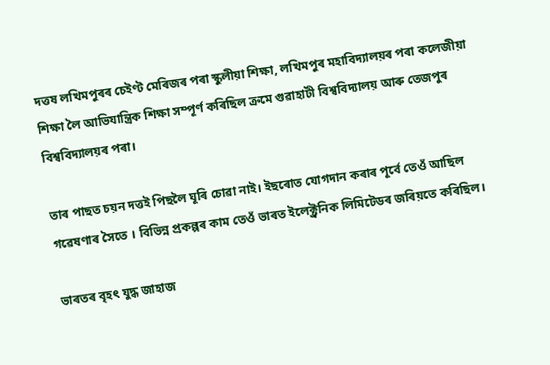দত্তষ লখিমপুৰৰ চেইণ্ট মেৰিজৰ পৰা স্কুলীয়া শিক্ষা, লখিমপুৰ মহাবিদ্যালয়ৰ পৰা কলেজীয়া শিক্ষা লৈ আভিযান্ত্ৰিক শিক্ষা সম্পূৰ্ণ কৰিছিল ক্ৰমে গুৱাহাটী বিশ্ববিদ্যালয় আৰু তেজপুৰ বিশ্ববিদ্যালয়ৰ পৰা।

তাৰ পাছত চয়ন দত্তই পিছলৈ ঘূৰি চোৱা নাই। ইছৰোত যোগদান কৰাৰ পূৰ্বে তেওঁ আছিল গৱেষণাৰ সৈতে । বিভিন্ন প্ৰকল্পৰ কাম তেওঁ ভাৰত ইলেক্ট্ৰনিক লিমিটেডৰ জৰিয়তে কৰিছিল।

ভাৰতৰ বৃহৎ যুদ্ধ জাহাজ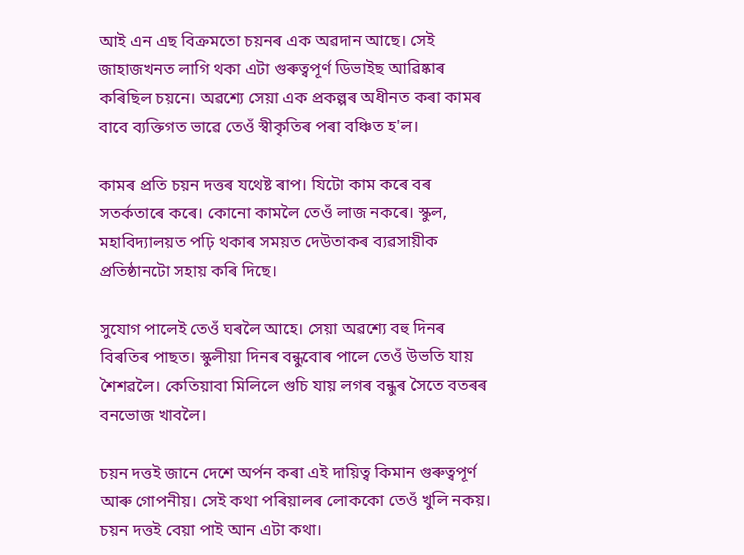আই এন এছ বিক্ৰমতো চয়নৰ এক অৱদান আছে। সেই জাহাজখনত লাগি থকা এটা গুৰুত্বপূৰ্ণ ডিভাইছ আৱিষ্কাৰ কৰিছিল চয়নে। অৱশ্যে সেয়া এক প্ৰকল্পৰ অধীনত কৰা কামৰ বাবে ব্যক্তিগত ভাৱে তেওঁ স্বীকৃতিৰ পৰা বঞ্চিত হ'ল।

কামৰ প্ৰতি চয়ন দত্তৰ যথেষ্ট ৰাপ। যিটো কাম কৰে বৰ সতৰ্কতাৰে কৰে। কোনো কামলৈ তেওঁ লাজ নকৰে। স্কুল, মহাবিদ্যালয়ত পঢ়ি থকাৰ সময়ত দেউতাকৰ ব্যৱসায়ীক প্ৰতিষ্ঠানটো সহায় কৰি দিছে।

সুযোগ পালেই তেওঁ ঘৰলৈ আহে। সেয়া অৱশ্যে বহু দিনৰ বিৰতিৰ পাছত। স্কুলীয়া দিনৰ বন্ধুবোৰ পালে তেওঁ উভতি যায় শৈশৱলৈ। কেতিয়াবা মিলিলে গুচি যায় লগৰ বন্ধুৰ সৈতে বতৰৰ বনভোজ খাবলৈ।

চয়ন দত্তই জানে দেশে অৰ্পন কৰা এই দায়িত্ব কিমান গুৰুত্বপূৰ্ণ আৰু গোপনীয়। সেই কথা পৰিয়ালৰ লোককো তেওঁ খুলি নকয়। চয়ন দত্তই বেয়া পাই আন এটা কথা।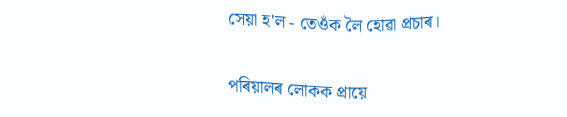সেয়া হ'ল - তেওঁক লৈ হোৱা প্ৰচাৰ।

পৰিয়ালৰ লোকক প্ৰায়ে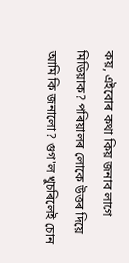কয়, এইবোৰ কথা কিয় জনাব লাগে মিডিয়াক? পৰিয়ালৰ লোকে উত্তৰ দিয়ে আমি কি জনালো? গুগ'ল খুচৰিলেই চোন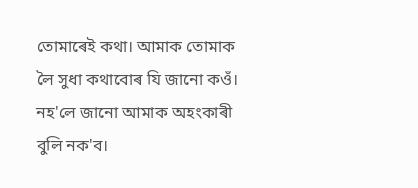তোমাৰেই কথা। আমাক তোমাক লৈ সুধা কথাবোৰ যি জানো কওঁ। নহ'লে জানো আমাক অহংকাৰী বুলি নক'ব।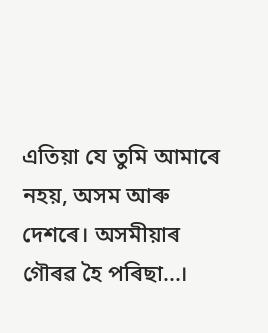এতিয়া যে তুমি আমাৰে নহয়, অসম আৰু দেশৰে। অসমীয়াৰ গৌৰৱ হৈ পৰিছা...।